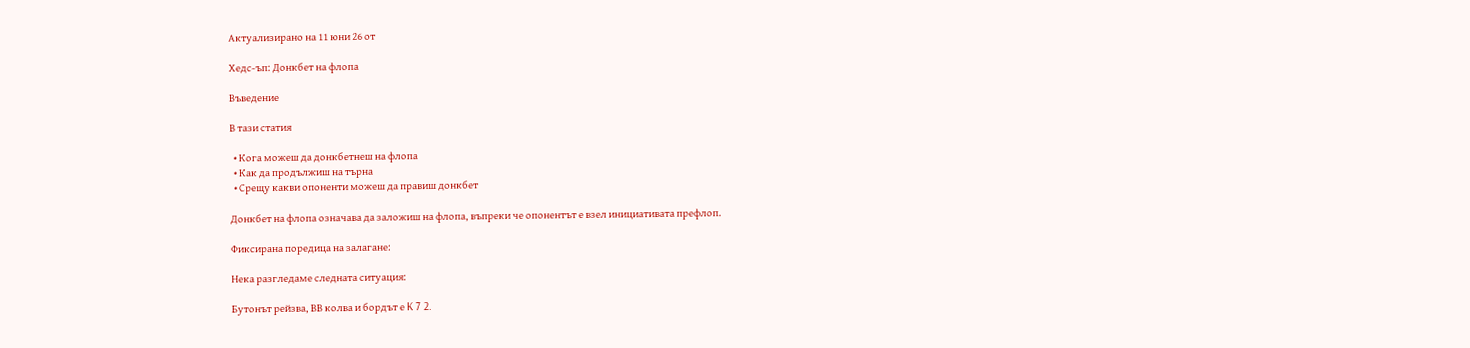Актуализирано на 11 юни 26 от

Хедс-ъп: Донкбет на флопа

Въведение

В тази статия

  • Кога можеш да донкбетнеш на флопа
  • Как да продължиш на търна
  • Срещу какви опоненти можеш да правиш донкбет

Донкбет на флопа означава да заложиш на флопа, въпреки че опонентът е взел инициативата префлоп.

Фиксирана поредица на залагане:

Нека разгледаме следната ситуация:

Бутонът рейзва, ВВ колва и бордът е K 7 2.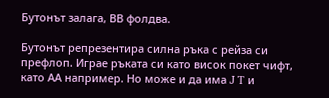Бутонът залага, ВВ фолдва.

Бутонът репрезентира силна ръка с рейза си префлоп. Играе ръката си като висок покет чифт, като АА например. Но може и да има J T и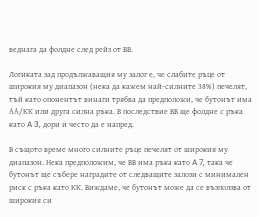веднага да фолдне след рейз от ВВ.

Логиката зад продължаващия му залог е, че слабите ръце от широкия му диапазон (нека да кажем най-силните 38%) печелят, тъй като опонентът винаги трябва да предположи, че бутонът има АА/КК или друга силна ръка. В последствие ВВ ще фолдне с ръка като A 3, дори и често да е напред.

В същото време много силните ръце печелят от широкия му диапазон. Нека предположим, че ВВ има ръка като A 7, така че бутонът ще събере наградите от следващите залози с минимален риск с ръка като КК. Виждаме, че бутонът може да се възползва от широкия си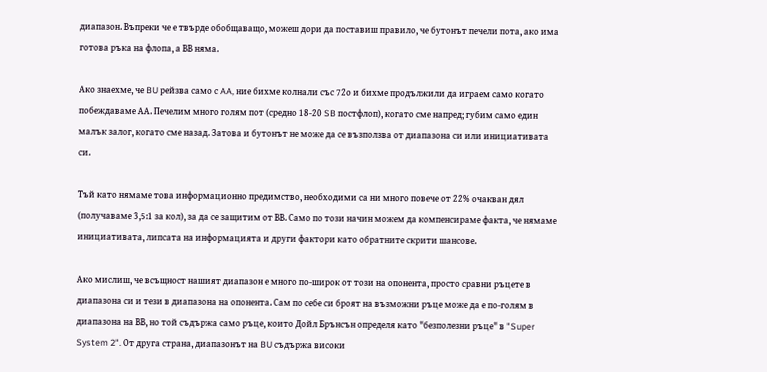диапазон. Въпреки че е твърде обобщаващо, можеш дори да поставиш правило, че бутонът печели пота, ако има готова ръка на флопа, а ВВ няма.

Ако знаехме, че BU рейзва само с AA, ние бихме колнали със 72о и бихме продължили да играем само когато побеждаваме АА. Печелим много голям пот (средно 18-20 SB постфлоп), когато сме напред; губим само един малък залог, когато сме назад. Затова и бутонът не може да се възползва от диапазона си или инициативата си.

Тъй като нямаме това информационно предимство, необходими са ни много повече от 22% очакван дял (получаваме 3,5:1 за кол), за да се защитим от ВВ. Само по този начин можем да компенсираме факта, че нямаме инициативата, липсата на информацията и други фактори като обратните скрити шансове.

Aко мислиш, че всъщност нашият диапазон е много по-широк от този на опонента, просто сравни ръцете в диапазона си и тези в диапазона на опонента. Сам по себе си броят на възможни ръце може да е по-голям в диапазона на ВВ, но той съдържа само ръце, които Дойл Брънсън определя като "безполезни ръце" в "Super System 2". От друга страна, диапазонът на BU съдържа високи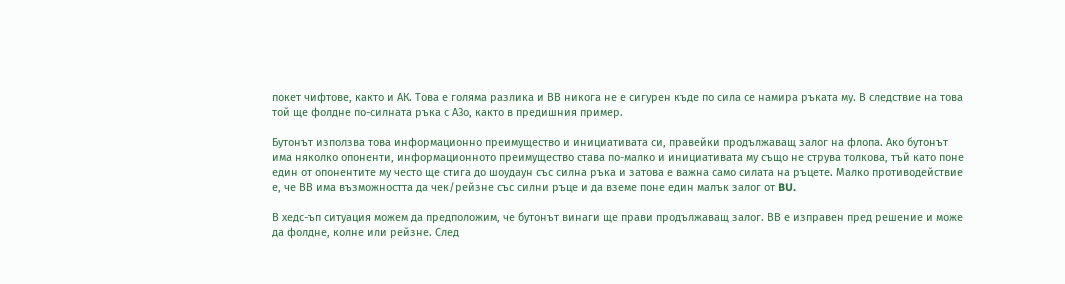покет чифтове, както и АК. Това е голяма разлика и ВВ никога не е сигурен къде по сила се намира ръката му. В следствие на това той ще фолдне по-силната ръка с А3о, както в предишния пример.

Бутонът използва това информационно преимущество и инициативата си, правейки продължаващ залог на флопа. Ако бутонът има няколко опоненти, информационното преимущество става по-малко и инициативата му също не струва толкова, тъй като поне един от опонентите му често ще стига до шоудаун със силна ръка и затова е важна само силата на ръцете. Малко противодействие е, че ВВ има възможността да чек/рейзне със силни ръце и да вземе поне един малък залог от BU.

В хедс-ъп ситуация можем да предположим, че бутонът винаги ще прави продължаващ залог. ВВ е изправен пред решение и може да фолдне, колне или рейзне. След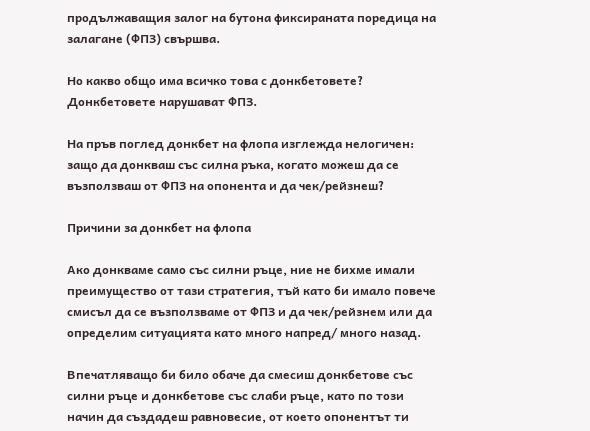продължаващия залог на бутона фиксираната поредица на залагане (ФПЗ) свършва.

Но какво общо има всичко това с донкбетовете? Донкбетовете нарушават ФПЗ.

На пръв поглед донкбет на флопа изглежда нелогичен: защо да донкваш със силна ръка, когато можеш да се възползваш от ФПЗ на опонента и да чек/рейзнеш?

Причини за донкбет на флопа

Ако донкваме само със силни ръце, ние не бихме имали преимущество от тази стратегия, тъй като би имало повече смисъл да се възползваме от ФПЗ и да чек/рейзнем или да определим ситуацията като много напред/ много назад.

Впечатляващо би било обаче да смесиш донкбетове със силни ръце и донкбетове със слаби ръце, като по този начин да създадеш равновесие, от което опонентът ти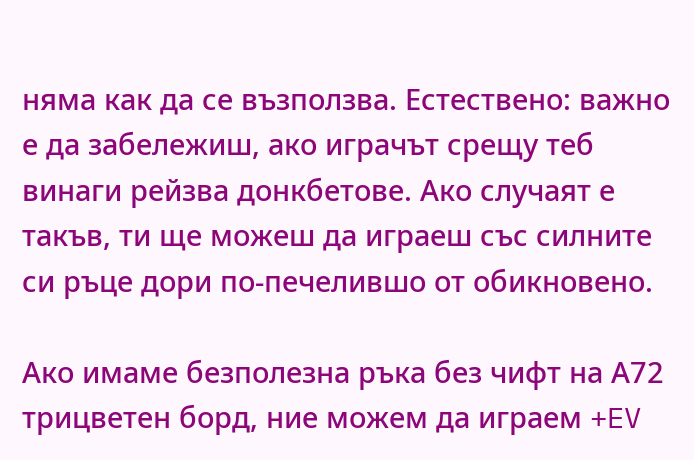няма как да се възползва. Естествено: важно е да забележиш, ако играчът срещу теб винаги рейзва донкбетове. Ако случаят е такъв, ти ще можеш да играеш със силните си ръце дори по-печелившо от обикновено.

Ако имаме безполезна ръка без чифт на А72 трицветен борд, ние можем да играем +EV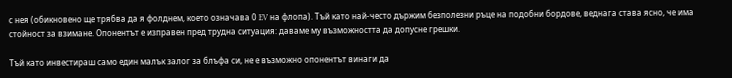с нея (обикновено ще трябва да я фолднем, което означава 0 EV на флопа). Тъй като най-често държим безполезни ръце на подобни бордове, веднага става ясно, че има стойност за взимане. Опонентът е изправен пред трудна ситуация: даваме му възможността да допусне грешки.

Тъй като инвестираш само един малък залог за блъфа си, не е възможно опонентът винаги да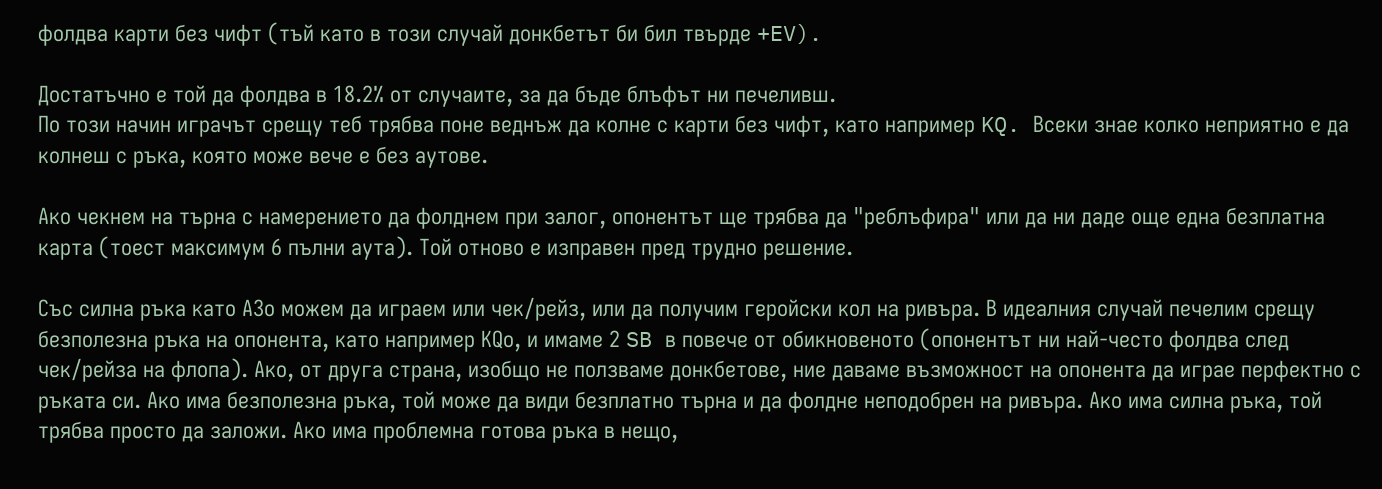фолдва карти без чифт (тъй като в този случай донкбетът би бил твърде +EV).

Достатъчно е той да фолдва в 18.2% от случаите, за да бъде блъфът ни печеливш.
По този начин играчът срещу теб трябва поне веднъж да колне с карти без чифт, като например KQ. Всеки знае колко неприятно е да колнеш с ръка, която може вече е без аутове.

Ако чекнем на търна с намерението да фолднем при залог, опонентът ще трябва да "реблъфира" или да ни даде още една безплатна карта (тоест максимум 6 пълни аута). Той отново е изправен пред трудно решение.

Със силна ръка като А3о можем да играем или чек/рейз, или да получим геройски кол на ривъра. В идеалния случай печелим срещу безполезна ръка на опонента, като например КQо, и имаме 2 SB в повече от обикновеното (опонентът ни най-често фолдва след чек/рейза на флопа). Ако, от друга страна, изобщо не ползваме донкбетове, ние даваме възможност на опонента да играе перфектно с ръката си. Ако има безполезна ръка, той може да види безплатно търна и да фолдне неподобрен на ривъра. Ако има силна ръка, той трябва просто да заложи. Ако има проблемна готова ръка в нещо,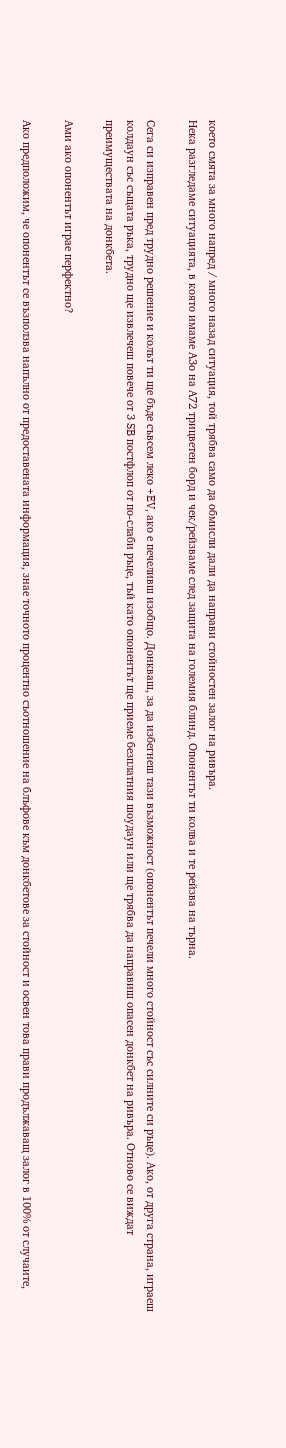което смята за много напред / много назад ситуация, той трябва само да обмисли дали да направи стойностен залог на ривъра.
Нека разгледаме ситуацията, в която имаме А3о на А72 трицветен борд и чек/рейзваме след защита на големия блинд. Опонентът ти колва и те рейзва на търна.

Сега си изправен пред трудно решение и колът ти ще бъде съвсем леко +EV, ако е печеливш изобщо. Донкваш, за да избегнеш тази възможност (опонентът печели много стойност със силните си ръце). Ако, от друга страна, играеш колдаун със същата ръка, трудно ще извлечеш повече от 3 SB постфлоп от по-слаби ръце, тъй като опонентът ще приеме безплатния шоудаун или ще трябва да направиш опасен донкбет на ривъра. Отново се виждат преимуществата на донкбета.

Ами ако опонентът играе перфектно?

Ако предположим, че опонентът се възползва напълно от предоставената информация, знае точното процентно съотношение на блъфове към донкбетове за стойност и освен това прави продължаващ залог в 100% от случаите,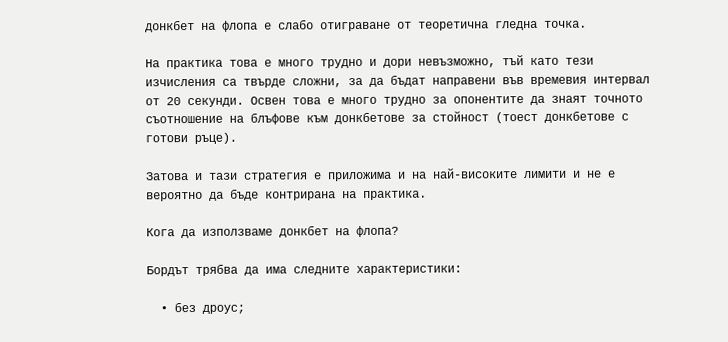донкбет на флопа е слабо отиграване от теоретична гледна точка.

На практика това е много трудно и дори невъзможно, тъй като тези изчисления са твърде сложни, за да бъдат направени във времевия интервал от 20 секунди. Освен това е много трудно за опонентите да знаят точното съотношение на блъфове към донкбетове за стойност (тоест донкбетове с готови ръце).

Затова и тази стратегия е приложима и на най-високите лимити и не е вероятно да бъде контрирана на практика.

Кога да използваме донкбет на флопа?

Бордът трябва да има следните характеристики:

  • без дроус;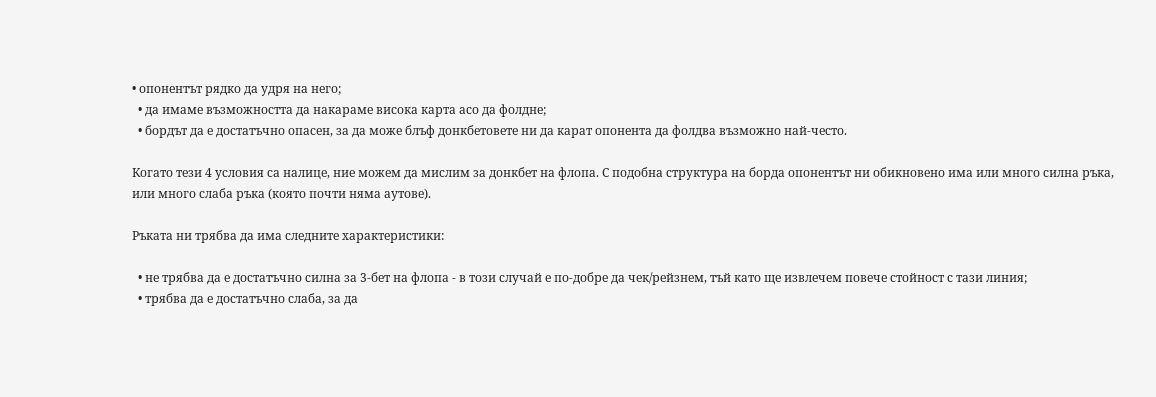• опонентът рядко да удря на него;
  • да имаме възможността да накараме висока карта асо да фолдне;
  • бордът да е достатъчно опасен, за да може блъф донкбетовете ни да карат опонента да фолдва възможно най-често.

Когато тези 4 условия са налице, ние можем да мислим за донкбет на флопа. С подобна структура на борда опонентът ни обикновено има или много силна ръка, или много слаба ръка (която почти няма аутове).

Ръката ни трябва да има следните характеристики:

  • не трябва да е достатъчно силна за 3-бет на флопа - в този случай е по-добре да чек/рейзнем, тъй като ще извлечем повече стойност с тази линия;
  • трябва да е достатъчно слаба, за да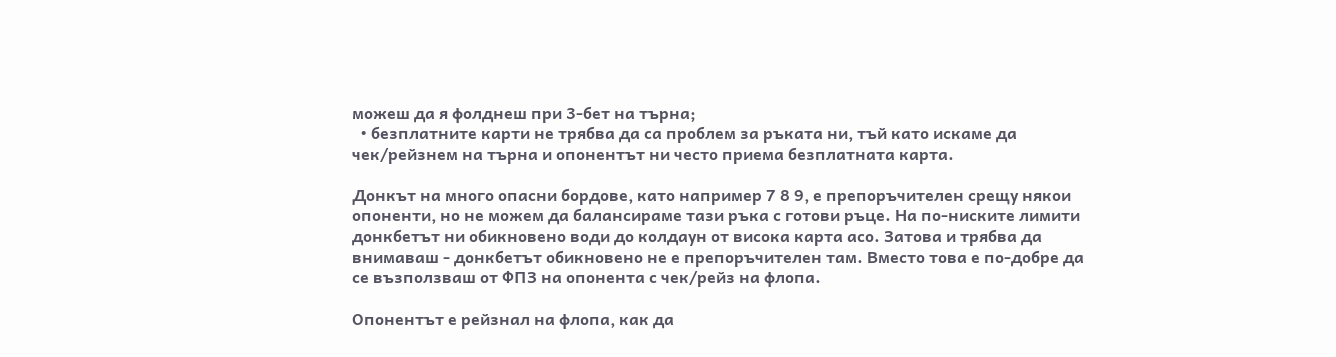можеш да я фолднеш при 3-бет на търна;
  • безплатните карти не трябва да са проблем за ръката ни, тъй като искаме да чек/рейзнем на търна и опонентът ни често приема безплатната карта.

Донкът на много опасни бордове, като например 7 8 9, е препоръчителен срещу някои опоненти, но не можем да балансираме тази ръка с готови ръце. На по-ниските лимити донкбетът ни обикновено води до колдаун от висока карта асо. Затова и трябва да внимаваш - донкбетът обикновено не е препоръчителен там. Вместо това е по-добре да се възползваш от ФПЗ на опонента с чек/рейз на флопа.

Опонентът е рейзнал на флопа, как да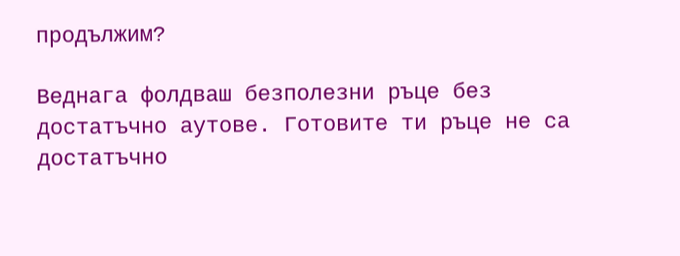продължим?

Веднага фолдваш безполезни ръце без достатъчно аутове. Готовите ти ръце не са достатъчно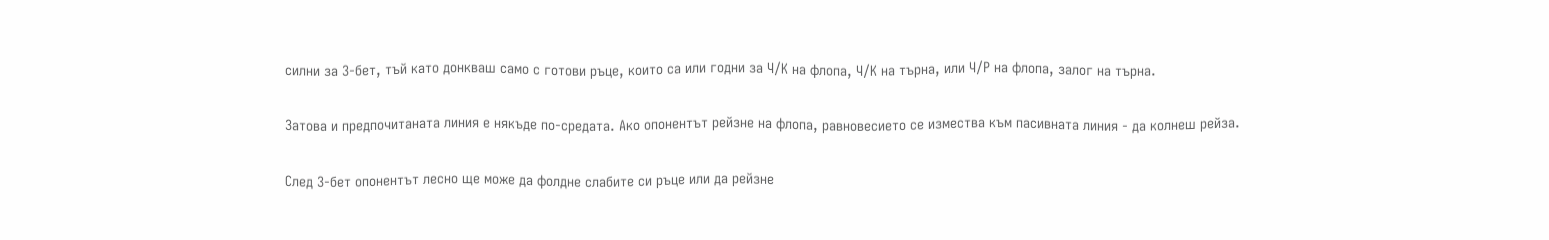силни за 3-бет, тъй като донкваш само с готови ръце, които са или годни за Ч/К на флопа, Ч/К на търна, или Ч/Р на флопа, залог на търна.

Затова и предпочитаната линия е някъде по-средата. Ако опонентът рейзне на флопа, равновесието се измества към пасивната линия - да колнеш рейза.

След 3-бет опонентът лесно ще може да фолдне слабите си ръце или да рейзне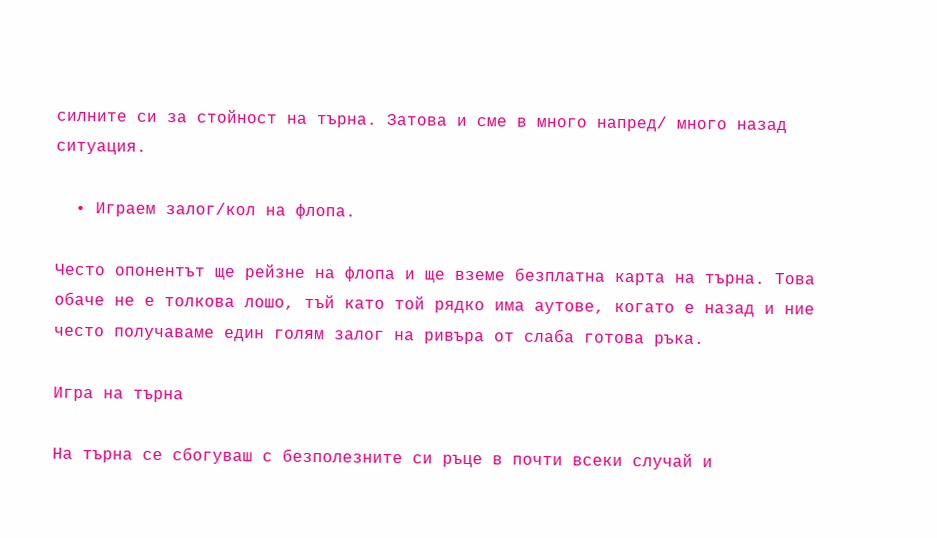силните си за стойност на търна. Затова и сме в много напред/ много назад ситуация.

  • Играем залог/кол на флопа.

Често опонентът ще рейзне на флопа и ще вземе безплатна карта на търна. Това обаче не е толкова лошо, тъй като той рядко има аутове, когато е назад и ние често получаваме един голям залог на ривъра от слаба готова ръка.

Игра на търна

На търна се сбогуваш с безполезните си ръце в почти всеки случай и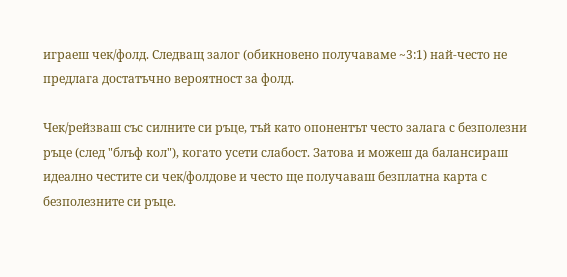играеш чек/фолд. Следващ залог (обикновено получаваме ~3:1) най-често не предлага достатъчно вероятност за фолд.

Чек/рейзваш със силните си ръце, тъй като опонентът често залага с безполезни ръце (след "блъф кол"), когато усети слабост. Затова и можеш да балансираш идеално честите си чек/фолдове и често ще получаваш безплатна карта с безполезните си ръце.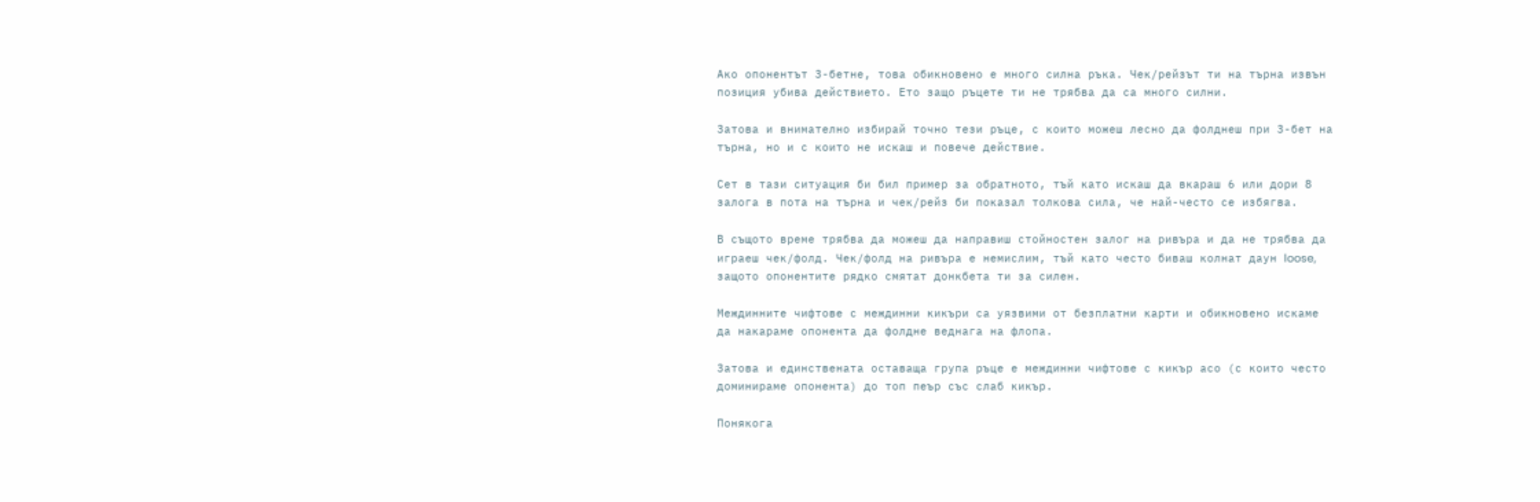Ако опонентът 3-бетне, това обикновено е много силна ръка. Чек/рейзът ти на търна извън позиция убива действието. Ето защо ръцете ти не трябва да са много силни.

Затова и внимателно избирай точно тези ръце, с които можеш лесно да фолднеш при 3-бет на търна, но и с които не искаш и повече действие.

Сет в тази ситуация би бил пример за обратното, тъй като искаш да вкараш 6 или дори 8 залога в пота на търна и чек/рейз би показал толкова сила, че най-често се избягва.

В същото време трябва да можеш да направиш стойностен залог на ривъра и да не трябва да играеш чек/фолд. Чек/фолд на ривъра е немислим, тъй като често биваш колнат даун loose, защото опонентите рядко смятат донкбета ти за силен.

Междинните чифтове с междинни кикъри са уязвими от безплатни карти и обикновено искаме да накараме опонента да фолдне веднага на флопа.

Затова и единствената оставаща група ръце е междинни чифтове с кикър асо (с които често доминираме опонента) до топ пеър със слаб кикър.

Понякога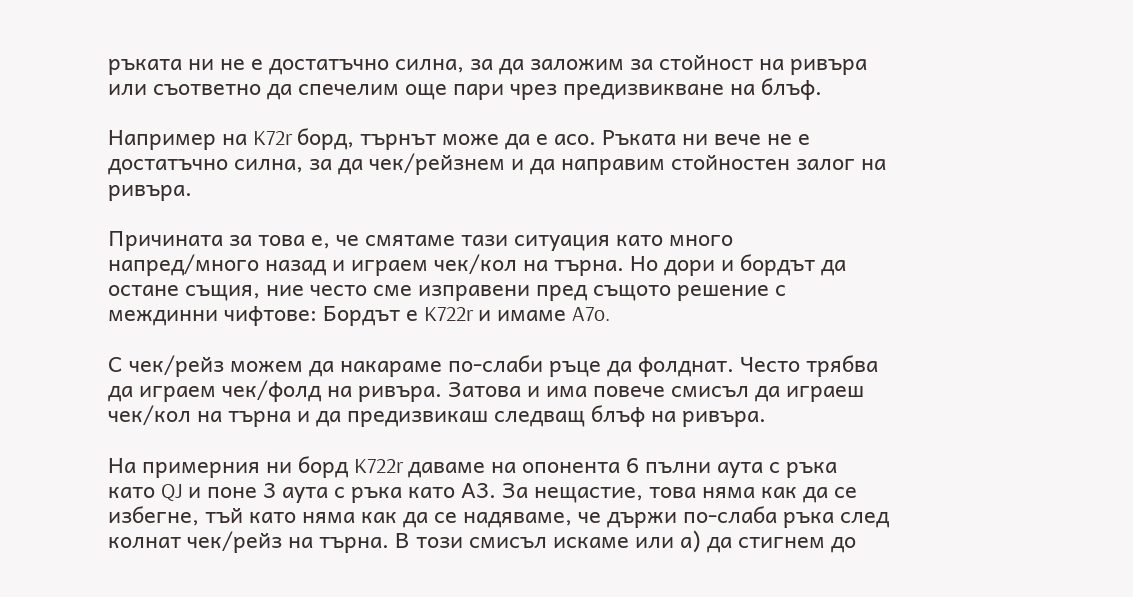ръката ни не е достатъчно силна, за да заложим за стойност на ривъра или съответно да спечелим още пари чрез предизвикване на блъф.

Например на K72r борд, търнът може да е асо. Ръката ни вече не е достатъчно силна, за да чек/рейзнем и да направим стойностен залог на ривъра.

Причината за това е, че смятаме тази ситуация като много напред/много назад и играем чек/кол на търна. Но дори и бордът да остане същия, ние често сме изправени пред същото решение с междинни чифтове: Бордът е K722r и имаме A7o.

С чек/рейз можем да накараме по-слаби ръце да фолднат. Често трябва да играем чек/фолд на ривъра. Затова и има повече смисъл да играеш чек/кол на търна и да предизвикаш следващ блъф на ривъра.

На примерния ни борд K722r даваме на опонента 6 пълни аута с ръка като QJ и поне 3 аута с ръка като А3. За нещастие, това няма как да се избегне, тъй като няма как да се надяваме, че държи по-слаба ръка след колнат чек/рейз на търна. В този смисъл искаме или а) да стигнем до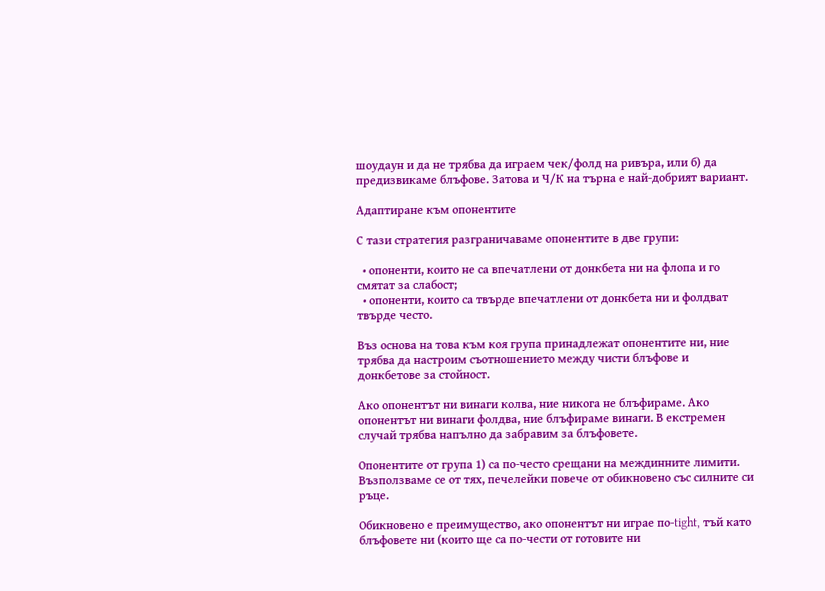шоудаун и да не трябва да играем чек/фолд на ривъра, или б) да предизвикаме блъфове. Затова и Ч/К на търна е най-добрият вариант.

Адаптиране към опонентите

С тази стратегия разграничаваме опонентите в две групи:

  • опоненти, които не са впечатлени от донкбета ни на флопа и го смятат за слабост;
  • опоненти, които са твърде впечатлени от донкбета ни и фолдват твърде често.

Въз основа на това към коя група принадлежат опонентите ни, ние трябва да настроим съотношението между чисти блъфове и донкбетове за стойност.

Ако опонентът ни винаги колва, ние никога не блъфираме. Ако опонентът ни винаги фолдва, ние блъфираме винаги. В екстремен случай трябва напълно да забравим за блъфовете.

Опонентите от група 1) са по-често срещани на междинните лимити. Възползваме се от тях, печелейки повече от обикновено със силните си ръце.

Обикновено е преимущество, ако опонентът ни играе по-tight, тъй като блъфовете ни (които ще са по-чести от готовите ни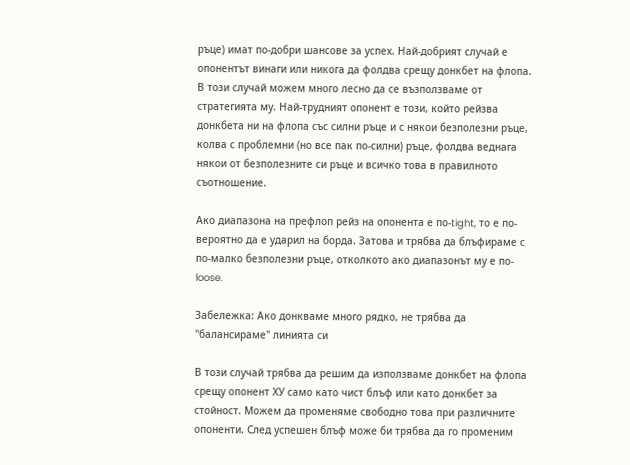ръце) имат по-добри шансове за успех. Най-добрият случай е опонентът винаги или никога да фолдва срещу донкбет на флопа. В този случай можем много лесно да се възползваме от стратегията му. Най-трудният опонент е този, който рейзва донкбета ни на флопа със силни ръце и с някои безполезни ръце, колва с проблемни (но все пак по-силни) ръце, фолдва веднага някои от безполезните си ръце и всичко това в правилното съотношение.

Ако диапазона на префлоп рейз на опонента е по-tight, то е по-вероятно да е ударил на борда. Затова и трябва да блъфираме с по-малко безполезни ръце, отколкото ако диапазонът му е по-loose.

Забележка: Ако донкваме много рядко, не трябва да "балансираме" линията си

В този случай трябва да решим да използваме донкбет на флопа срещу опонент ХУ само като чист блъф или като донкбет за стойност. Можем да променяме свободно това при различните опоненти. След успешен блъф може би трябва да го променим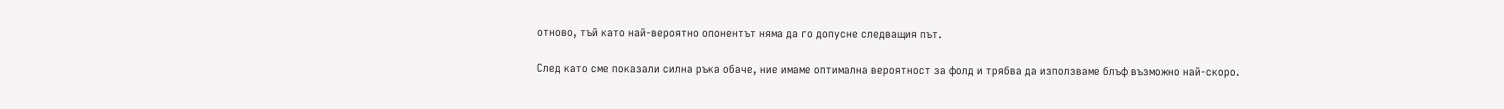отново, тъй като най-вероятно опонентът няма да го допусне следващия път.

След като сме показали силна ръка обаче, ние имаме оптимална вероятност за фолд и трябва да използваме блъф възможно най-скоро.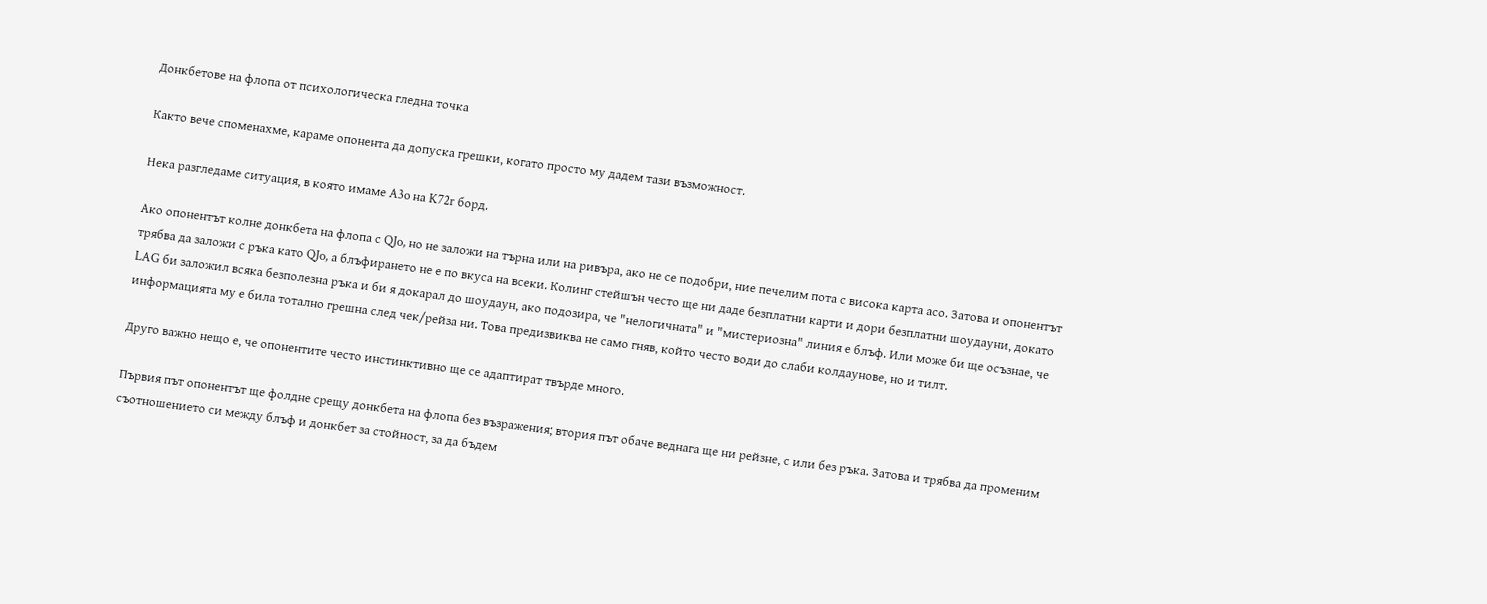Донкбетове на флопа от психологическа гледна точка

Както вече споменахме, караме опонента да допуска грешки, когато просто му дадем тази възможност.

Нека разгледаме ситуация, в която имаме A3o на K72r борд.

Ако опонентът колне донкбета на флопа с QJo, но не заложи на търна или на ривъра, ако не се подобри, ние печелим пота с висока карта асо. Затова и опонентът трябва да заложи с ръка като QJo, а блъфирането не е по вкуса на всеки. Колинг стейшън често ще ни даде безплатни карти и дори безплатни шоудауни, докато LAG би заложил всяка безполезна ръка и би я докарал до шоудаун, ако подозира, че "нелогичната" и "мистериозна" линия е блъф. Или може би ще осъзнае, че информацията му е била тотално грешна след чек/рейза ни. Това предизвиква не само гняв, който често води до слаби колдаунове, но и тилт.

Друго важно нещо е, че опонентите често инстинктивно ще се адаптират твърде много.

Първия път опонентът ще фолдне срещу донкбета на флопа без възражения; втория път обаче веднага ще ни рейзне, с или без ръка. Затова и трябва да променим съотношението си между блъф и донкбет за стойност, за да бъдем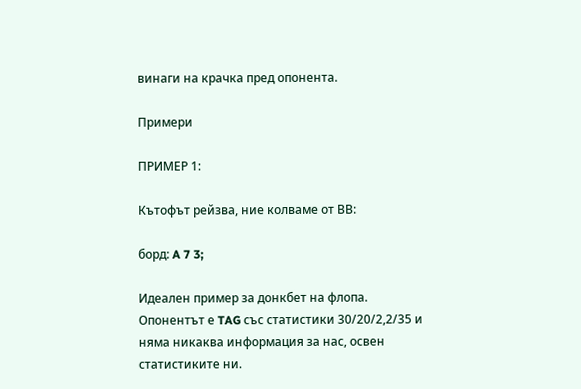винаги на крачка пред опонента.

Примери

ПРИМЕР 1:

Кътофът рейзва, ние колваме от ВВ:

борд: A 7 3;

Идеален пример за донкбет на флопа. Опонентът е TAG със статистики 30/20/2,2/35 и няма никаква информация за нас, освен статистиките ни.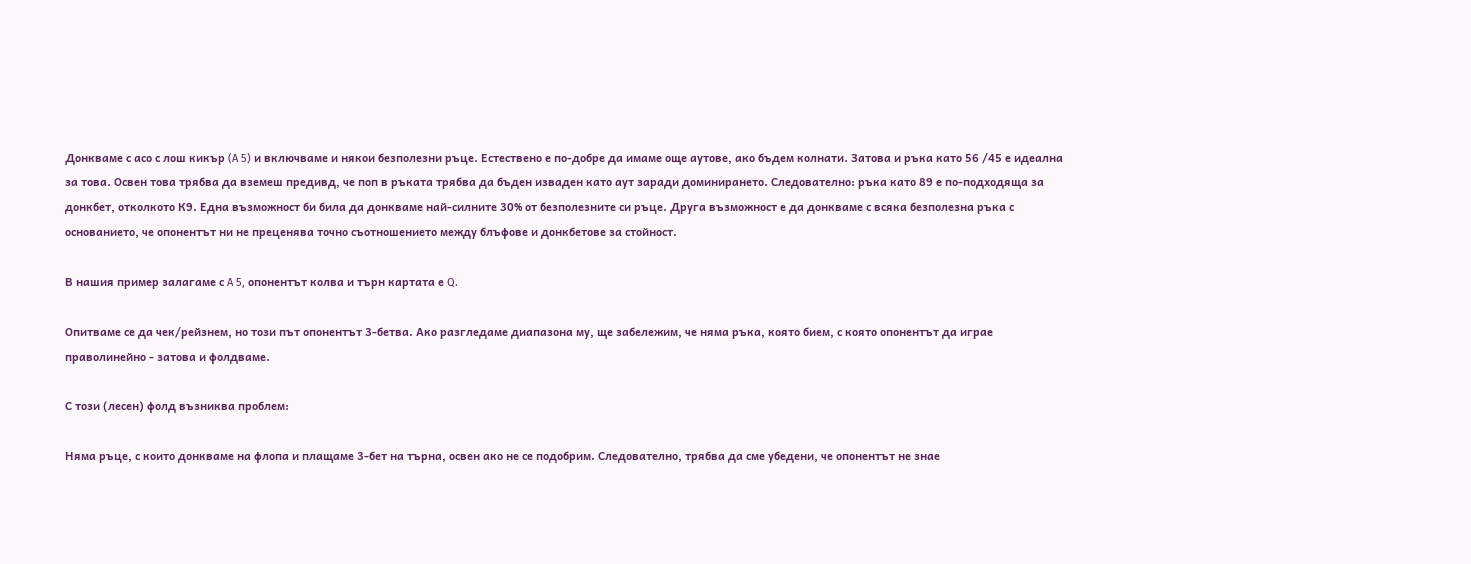Донкваме с асо с лош кикър (A 5) и включваме и някои безполезни ръце. Естествено е по-добре да имаме още аутове, ако бъдем колнати. Затова и ръка като 56 /45 е идеална за това. Освен това трябва да вземеш предивд, че поп в ръката трябва да бъден изваден като аут заради доминирането. Следователно: ръка като 89 е по-подходяща за донкбет, отколкото К9. Една възможност би била да донкваме най-силните 30% от безполезните си ръце. Друга възможност е да донкваме с всяка безполезна ръка с основанието, че опонентът ни не преценява точно съотношението между блъфове и донкбетове за стойност.

В нашия пример залагаме с A 5, опонентът колва и търн картата е Q.

Опитваме се да чек/рейзнем, но този път опонентът 3-бетва. Ако разгледаме диапазона му, ще забележим, че няма ръка, която бием, с която опонентът да играе праволинейно - затова и фолдваме.

С този (лесен) фолд възниква проблем:

Няма ръце, с които донкваме на флопа и плащаме 3-бет на търна, освен ако не се подобрим. Следователно, трябва да сме убедени, че опонентът не знае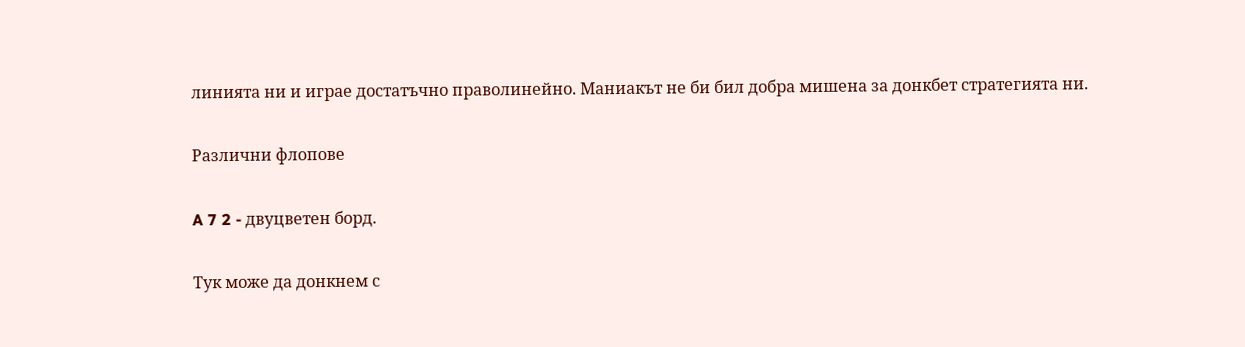линията ни и играе достатъчно праволинейно. Маниакът не би бил добра мишена за донкбет стратегията ни.

Различни флопове

A 7 2 - двуцветен борд.

Тук може да донкнем с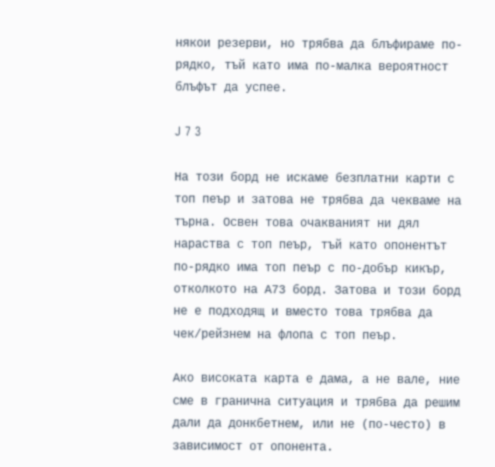някои резерви, но трябва да блъфираме по-рядко, тъй като има по-малка вероятност блъфът да успее.

J 7 3

На този борд не искаме безплатни карти с топ пеър и затова не трябва да чекваме на търна. Освен това очакваният ни дял нараства с топ пеър, тъй като опонентът по-рядко има топ пеър с по-добър кикър, отколкото на А73 борд. Затова и този борд не е подходящ и вместо това трябва да чек/рейзнем на флопа с топ пеър.

Ако високата карта е дама, а не вале, ние сме в гранична ситуация и трябва да решим дали да донкбетнем, или не (по-често) в зависимост от опонента.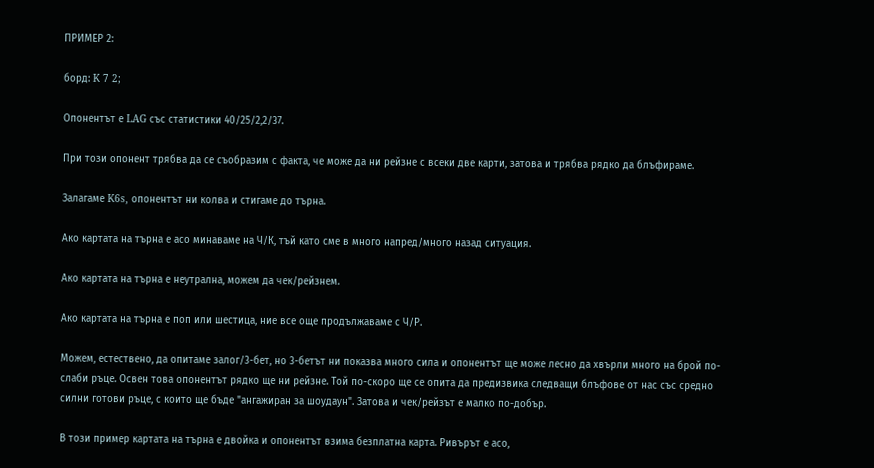ПРИМЕР 2:

борд: K 7 2;

Опонентът е LAG със статистики 40/25/2,2/37.

При този опонент трябва да се съобразим с факта, че може да ни рейзне с всеки две карти, затова и трябва рядко да блъфираме.

Залагаме K6s, опонентът ни колва и стигаме до търна.

Ако картата на търна е асо минаваме на Ч/К, тъй като сме в много напред/много назад ситуация.

Ако картата на търна е неутрална, можем да чек/рейзнем.

Ако картата на търна е поп или шестица, ние все още продължаваме с Ч/Р.

Можем, естествено, да опитаме залог/3-бет, но 3-бетът ни показва много сила и опонентът ще може лесно да хвърли много на брой по-слаби ръце. Освен това опонентът рядко ще ни рейзне. Той по-скоро ще се опита да предизвика следващи блъфове от нас със средно силни готови ръце, с които ще бъде "ангажиран за шоудаун". Затова и чек/рейзът е малко по-добър.

В този пример картата на търна е двойка и опонентът взима безплатна карта. Ривърът е асо,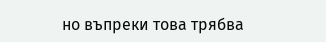но въпреки това трябва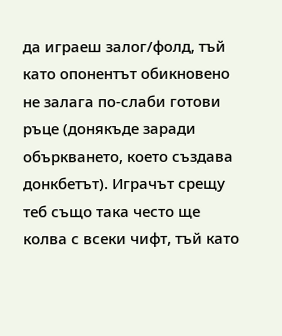да играеш залог/фолд, тъй като опонентът обикновено не залага по-слаби готови ръце (донякъде заради объркването, което създава донкбетът). Играчът срещу теб също така често ще колва с всеки чифт, тъй като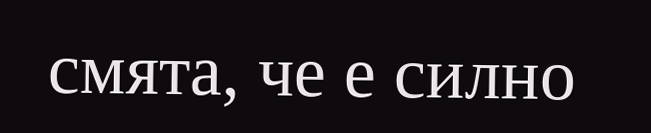смята, че е силно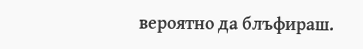вероятно да блъфираш.